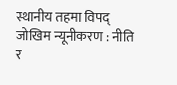स्थानीय तहमा विपद् जोखिम न्यूनीकरण : नीति र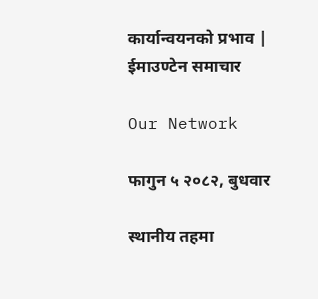कार्यान्वयनको प्रभाव | ईमाउण्टेन समाचार

Our Network

फागुन ५ २०८२, बुधवार

स्थानीय तहमा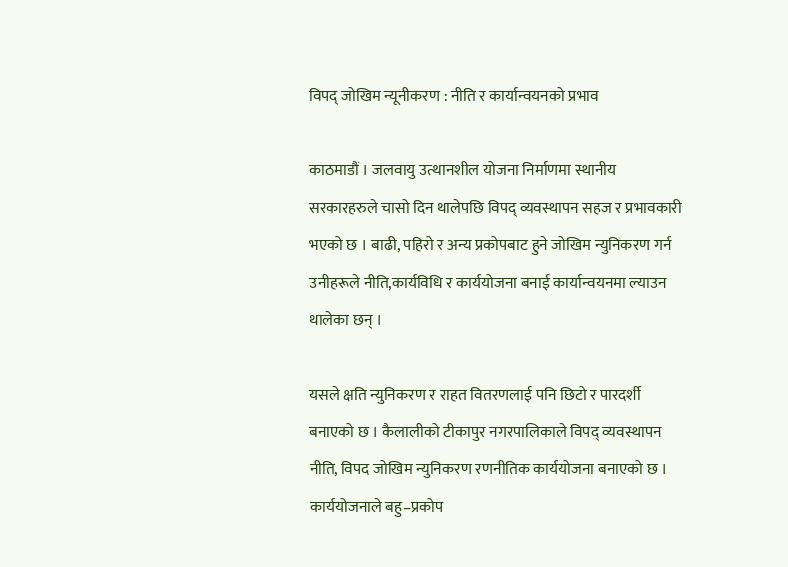विपद् जोखिम न्यूनीकरण : नीति र कार्यान्वयनको प्रभाव

काठमाडौं । जलवायु उत्थानशील योजना निर्माणमा स्थानीय सरकारहरुले चासो दिन थालेपछि विपद् व्यवस्थापन सहज र प्रभावकारी भएको छ । बाढी, पहिरो र अन्य प्रकोपबाट हुने जोखिम न्युनिकरण गर्न उनीहरूले नीति,कार्यविधि र कार्ययोजना बनाई कार्यान्वयनमा ल्याउन थालेका छन् ।

यसले क्षति न्युनिकरण र राहत वितरणलाई पनि छिटो र पारदर्शी बनाएको छ । कैलालीको टीकापुर नगरपालिकाले विपद् व्यवस्थापन नीति, विपद जोखिम न्युनिकरण रणनीतिक कार्ययोजना बनाएको छ । कार्ययोजनाले बहु–प्रकोप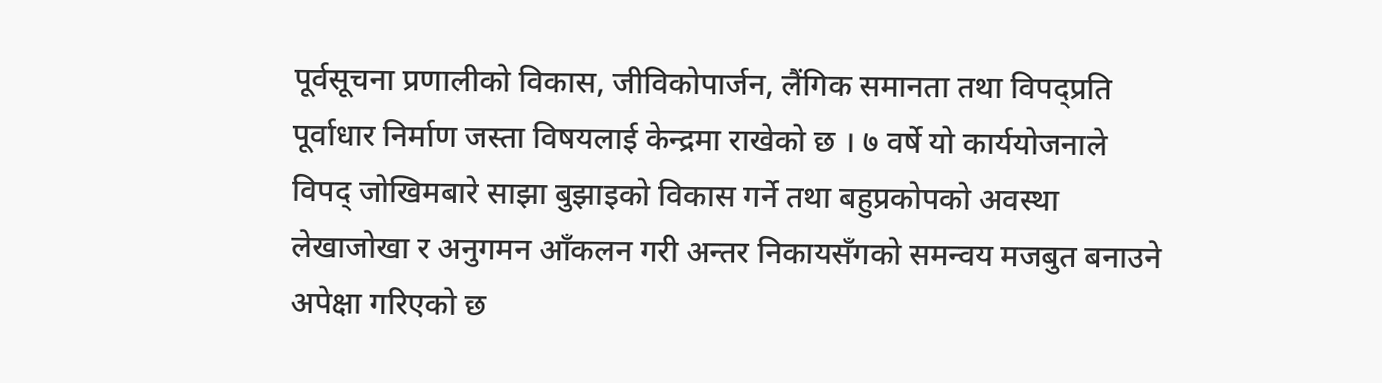पूर्वसूचना प्रणालीको विकास, जीविकोपार्जन, लैंगिक समानता तथा विपद्प्रति पूर्वाधार निर्माण जस्ता विषयलाई केन्द्रमा राखेको छ । ७ वर्षे यो कार्ययोजनाले विपद् जोखिमबारे साझा बुझाइको विकास गर्ने तथा बहुप्रकोपको अवस्था लेखाजोखा र अनुगमन आँकलन गरी अन्तर निकायसँगको समन्वय मजबुत बनाउने अपेक्षा गरिएको छ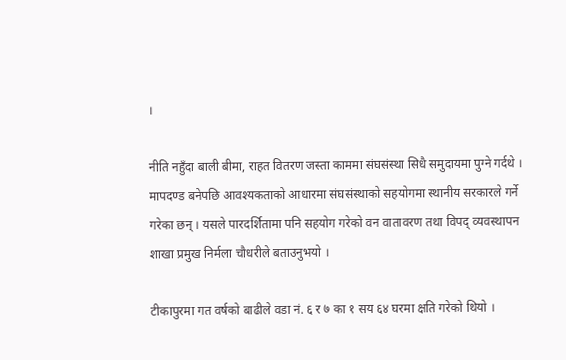।

नीति नहुँदा बाली बीमा, राहत वितरण जस्ता काममा संघसंस्था सिधै समुदायमा पुग्ने गर्दथे । मापदण्ड बनेपछि आवश्यकताको आधारमा संघसंस्थाको सहयोगमा स्थानीय सरकारले गर्ने गरेका छन् । यसले पारदर्शितामा पनि सहयोग गरेको वन वातावरण तथा विपद् व्यवस्थापन शाखा प्रमुख निर्मला चौधरीले बताउनुभयो ।

टीकापुरमा गत वर्षको बाढीले वडा नं. ६ र ७ का १ सय ६४ घरमा क्षति गरेको थियो ।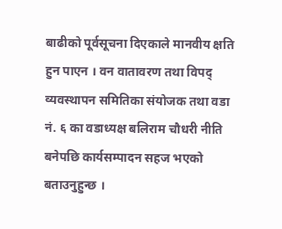बाढीको पूर्वसूचना दिएकाले मानवीय क्षति हुन पाएन । वन वातावरण तथा विपद् व्यवस्थापन समितिका संयोजक तथा वडा नं. ६ का वडाध्यक्ष बलिराम चौधरी नीति बनेपछि कार्यसम्पादन सहज भएको बताउनुहुन्छ ।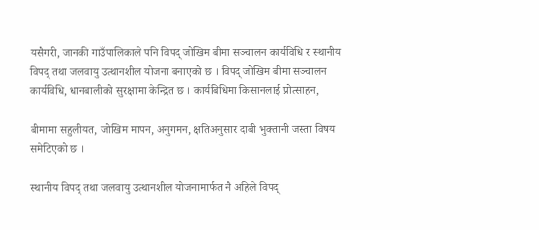यसैगरी, जानकी गाउँपालिकाले पनि विपद् जोखिम बीमा सञ्चालन कार्यविधि र स्थानीय विपद् तथा जलवायु उत्थानशील योजना बनाएको छ । विपद् जोखिम बीमा सञ्चालन कार्यविधि, धानबालीको सुरक्षामा केन्द्रित छ । कार्यबिधिमा किसानलाई प्रोत्साहन,

बीमामा सहुलीयत, जोखिम मापन, अनुगमन, क्षतिअनुसार दाबी भुक्तानी जस्ता विषय समेटिएको छ ।

स्थानीय विपद् तथा जलवायु उत्थानशील योजनामार्फत नै अहिले विपद्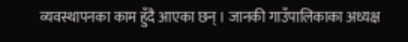व्यवस्थापनका काम हुँदै आएका छन् । जानकी गाउँपालिकाका अध्यक्ष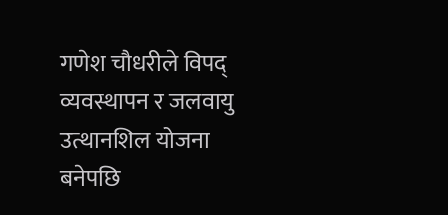गणेश चौधरीले विपद् व्यवस्थापन र जलवायु उत्थानशिल योजना बनेपछि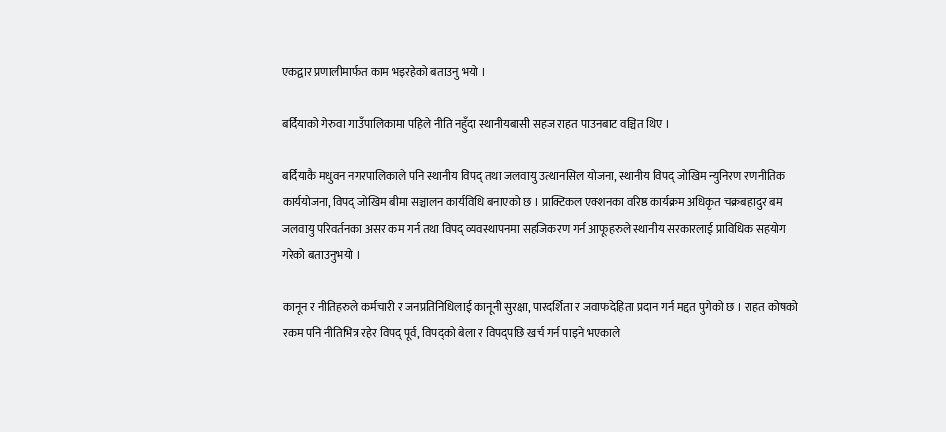एकद्वार प्रणालीमार्फत काम भइरहेको बताउनु भयो ।

बर्दियाको गेरुवा गाउँपालिकामा पहिले नीति नहुँदा स्थानीयबासी सहज राहत पाउनबाट वञ्चित थिए ।

बर्दियाकै मधुवन नगरपालिकाले पनि स्थानीय विपद् तथा जलवायु उत्थानसिल योजना, स्थानीय विपद् जोखिम न्युनिरण रणनीतिक कार्ययोजना, विपद् जोखिम बीमा सञ्चालन कार्यविधि बनाएको छ । प्राक्टिकल एक्शनका वरिष्ठ कार्यक्रम अधिकृत चक्रबहादुर बम जलवायु परिवर्तनका असर कम गर्न तथा विपद् व्यवस्थापनमा सहजिकरण गर्न आफूहरुले स्थानीय सरकारलाई प्राविधिक सहयोग गरेको बताउनुभयो ।

कानून र नीतिहरुले कर्मचारी र जनप्रतिनिधिलाई कानूनी सुरक्षा, पारदर्शिता र जवाफदेहिता प्रदान गर्न मद्दत पुगेको छ । राहत कोषको रकम पनि नीतिभित्र रहेर विपद् पूर्व, विपद्को बेला र विपद्पछि खर्च गर्न पाइने भएकाले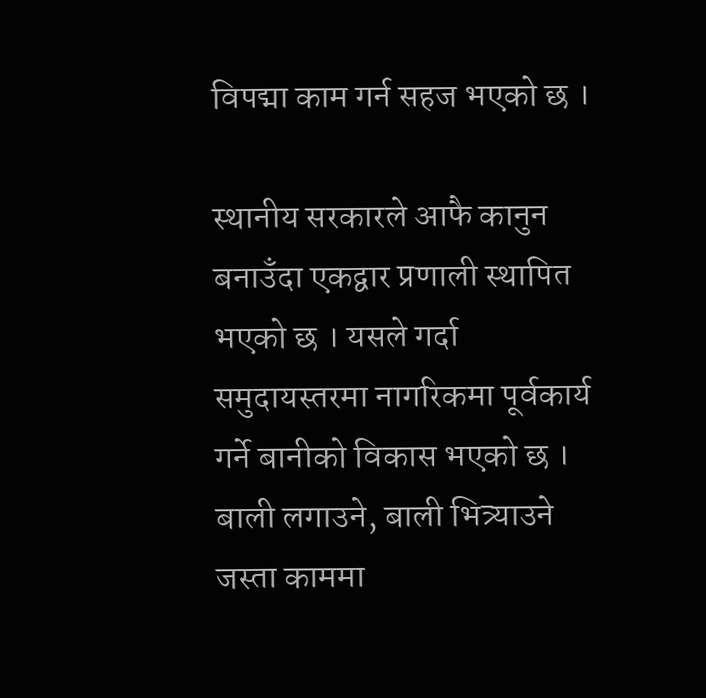विपद्मा काम गर्न सहज भएको छ ।

स्थानीय सरकारले आफै कानुन बनाउँदा एकद्वार प्रणाली स्थापित भएको छ । यसले गर्दा समुदायस्तरमा नागरिकमा पूर्वकार्य गर्ने बानीको विकास भएको छ । बाली लगाउने, बाली भित्र्याउने जस्ता काममा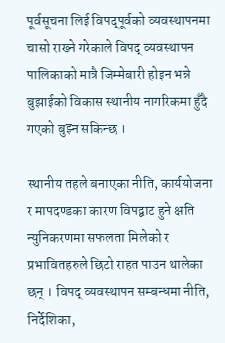पूर्वसूचना लिई विपद्पूर्वको व्यवस्थापनमा चासो राख्ने गरेकाले विपद् व्यवस्थापन पालिकाको मात्रै जिम्मेबारी होइन भन्ने बुझाईको विकास स्थानीय नागरिकमा हुँदै गएको बुझ्न सकिन्छ ।

स्थानीय तहले बनाएका नीति, कार्ययोजना र मापदण्डका कारण विपद्बाट हुने क्षति न्युनिकरणमा सफलता मिलेको र प्रभावितहरुले छिटो राहत पाउन थालेका छन् । विपद् व्यवस्थापन सम्बन्धमा नीति, निर्देशिका,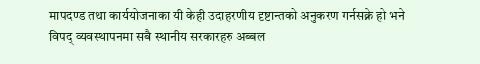मापदण्ड तथा कार्ययोजनाका यी केही उदाहरणीय दृष्टान्तको अनुकरण गर्नसक्ने हो भने विपद् व्यवस्थापनमा सबै स्थानीय सरकारहरु अब्बल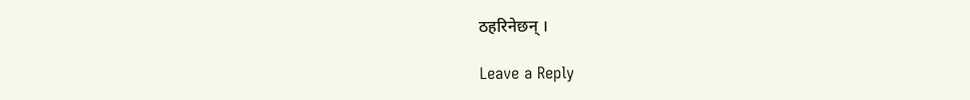ठहरिनेछन् ।

Leave a Reply